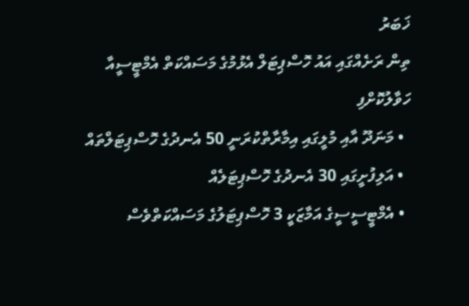ޚަބަރު
ތިން ރަށެއްގައި އައު ހޮސްޕިޓަލް އެޅުމުގެ މަސައްކަތް އެމްޓީސީއާ ހަވާލުކޮށްފި
  • މަނަދޫ އާއި މުލީގައި އިމާރާތްކުރަނީ 50 އެނދުގެ ހޮސްޕިޓަލްތައް
  • އަލިފުށީގައި 30 އެނދުގެ ހޮސްޕިޓަލެއް
  • އެމްޓީސީސީގެ އަމާޒަކީ 3 ހޮސްޕިޓަލުގެ މަސައްކަތްވެސް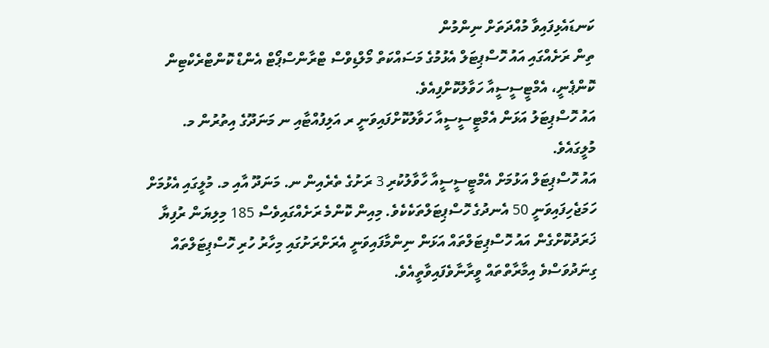ކަނޑައެޅިފައިވާ މުއްދަތަށް ނިންމުން
ތިން ރަށެއްގައި އައު ހޮސްޕިޓަލް އެޅުމުގެ މަސައްކަތް މޯލްޑިވްސް ޓްރާންސްޕޯޓް އެންޑް ކޮންޓްރެކްޓިން ކޮންޕެނީ، އެމްޓީސީސީއާ ހަވާލުކޮށްފިއެވެ.
އައު ހޮސްޕިޓަލު އަޅަން އެމްޓީސީސީއާ ހަވާލުކޮށްފައިވަނީ ރ އަލިފުއްޓާއި ނ މަނަދޫގެ އިތުރުން މ. މުލީގައެވެ.
އައު ހޮސްޕިޓަލް އަޅުމަށް އެމްޓީސީސީއާ ހާވާލުކުރި 3 ރަށުގެ ތެރެއިން ނ. މަނަދޫ އާއި މ. މުލީގައި އެޅުމަށް ހަމަޖެހިފައިވަނީ 50 އެނދުގެ ހޮސްޕިޓަލްތަކެކެވެ. މިއިން ކޮންމެ ރަށެއްގައިވެސް 185 މިލިޔަން ރުފިޔާ ޚަރަދުކޮށްގެން އައު ހޮސްޕިޓަލްތައް އަޅަން ނިންމާފައިވަނީ އެރަށްރަށުގައި މިހާރު ހުރި ހޮސްޕިޓަލްތައް ގިނަދުވަސްވެ އިމާރާތްތައް ވީރާނާވެފައިވާތީއެވެ.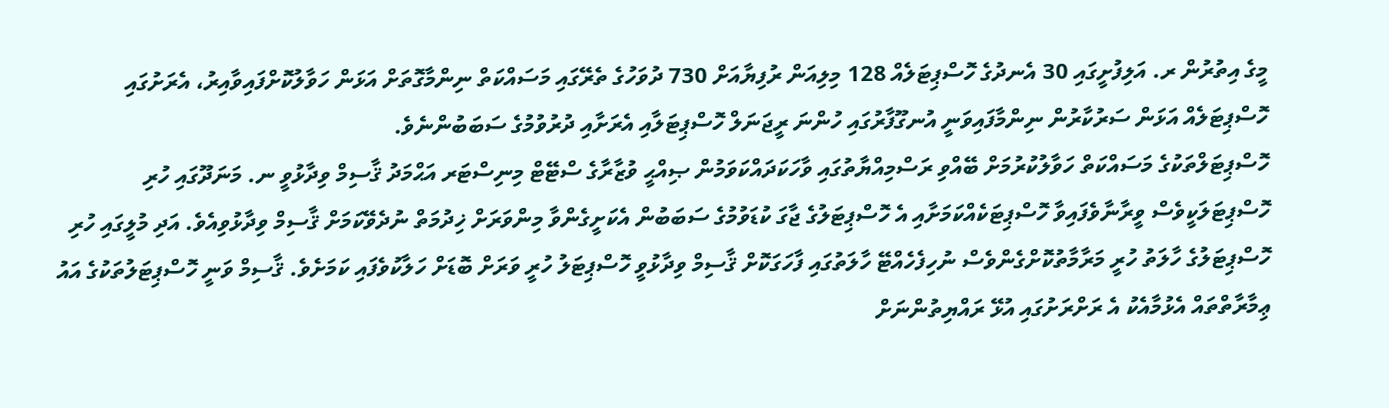މީގެ އިތުރުން ރ. އަލިފުށީގައި 30 އެނދުގެ ހޮސްޕިޓަލެއް 128 މިލިއަން ރުފިޔާއަށް 730 ދުވަހުގެ ތެރޭގައި މަސައްކަތް ނިންމާގޮތަށް އަޅަން ހަވާލުކޮށްފައިވާއިރު، އެރަށުގައި ހޮސްޕިޓަލެއް އަޅަން ސަރުކާރުން ނިންމާފައިވަނީ އުނގޫފާރުގައި ހުންނަ ރީޖަނަލް ހޮސްޕިޓަލާއި އެރަށާއި ދުރުވުމުގެ ސަބަބުންނެވެ.
ހޮސްޕިޓަލްތަކުގެ މަސައްކަތް ހަވާލުކުރުމަށް ބޭއްވި ރަސްމިއްޔާތުގައި ވާހަކަދައްކަވަމުން ޞިއްޙީ ވުޒާރާގެ ސްޓޭޓް މިނިސްޓަރ އަޙްމަދު ޤާސިމް ވިދާޅުވީ ނ. މަނަދޫގައި ހުރި ހޮސްޕިޓަލަކީވެސް ވީރާނާވެފައިވާ ހޮސްޕިޓަކެއްކަމަށާއި އެ ހޮސްޕިޓަލުގެ ޖާގަ ކުޑަވުމުގެ ސަބަބުން އެކަށީގެންވާ މިންވަރަށް ޚިދުމަތް ނުދެވޭކަމަށް ޤާސިމް ވިދާޅުވިއެވެ. އަދި މުލީގައި ހުރި ހޮސްޕިޓަލުގެ ހާލަތު ހުރީ މަރާމާތުކޮށްގެންވެސް ނުހިފެހެއްޓޭ ހާލަތުގައި ފާހަގަކޮށް ޤާސިމް ވިދާޅުވީ ހޮސްޕިޓަލު ހުރީ ވަރަށް ބޮޑަށް ހަލާކުވެފައި ކަމަށެވެ. ޤާސިމް ވަނީ ހޮސްޕިޓަލުތަކުގެ އައު ޢިމާރާތްތައް އެޅުމާއެކު އެ ރަށްރަށުގައި އުޅޭ ރައްޔިތުންނަށް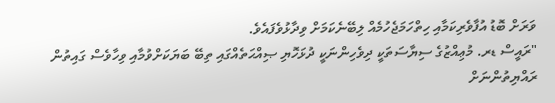ވަރަށް ބޮޑު އުފާވެރިކަމާއި ހިތްހަމަޖެހުމެއް ލިބޭނެކަމަށް ވިދާޅުވެފައެވެ.
"ރައީސް ޑރ. މުޢިއްޒުގެ ސިޔާސަތަކީ ދިވެހިންނަކީ ދުޅަހޮޔި ޞިއްޙަތެއްގައި ތިބޭ ބަޔަކަށްވުމާއި ވިހާވެސް ގައިތުން ރައްޔިތުންނަށް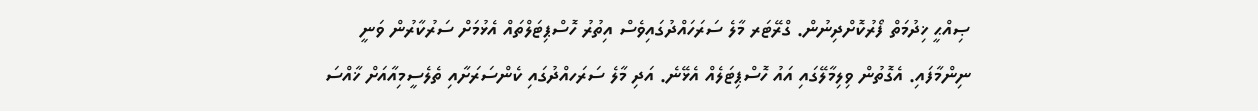ޞިއްޙީ ޚިދުމަތް ފޯރުކޮށްދިނުން. ގްރޭޓަރ މާލެ ސަރަހައްދުގައިވެސް އިތުރު ހޮސްޕިޓަލްތައް އެޅުމަށް ސަރުކާރުން ވަނީ ނިންމާފައި. އެގޮތުން ވިލިމާލޭގައި އައު ހޮސްޕިޓަލެއް އެޅޭނެ. އަދި މާލެ ސަރަހއްދުގައި ކެންސަރަށާއި ތެލެސީމިއާއަށް ޚާއްސަ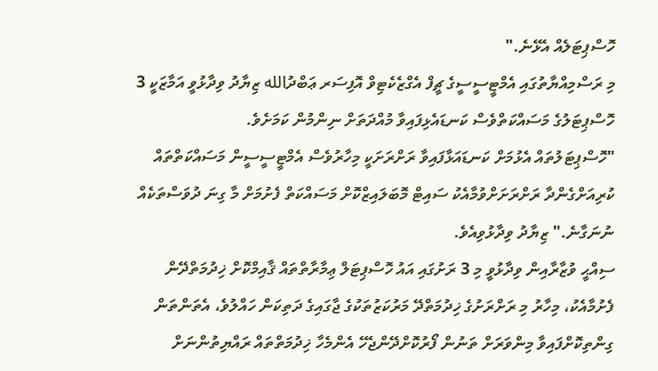ހޮސްޕިޓަލެއް އެޅޭނެ."
މި ރަސްމިއްޔާތުގައި އެމްޓީސީސީގެ ޗީފް އެގްޒެކެޓިވް އޮފިސަރ ޢަބްދުالله ޒިޔާދު ވިދާޅުވީ އަމާޒަކީ 3 ހޮސްޕިޓަލުގެ މަސައްކަތްވެސް ކަނޑައެޅިފައިވާ މުއްދަތަށް ނިންމުން ކަމަށެވެ.
"ހޮސްޕިޓަލުތައް އެޅުމަށް ކަނޑައަޅާފައިވާ ރަށްރަށަކީ މިހާރުވެސް އެމްޓީސީސީން މަސައްކަތްތައް ކުރިއަށްގެންދާ ރަށްރަށަށްވުމާއެކު ސައިޓް މޮބަލައިޒްކޮށް މަސައްކަތް ފެށުމަށް މާ ގިނަ ދުވަސްތަކެއް ނުނަގާނެ." ޒިޔާދު ވިދާޅުވިއެވެ.
ސިއްޙީ ވުޒާރާއިން ވިދާޅުވީ މި 3 ރަށުގައި އައު ހޮސްޕިޓަލް ޢިމާރާތްތައް ޤާއިމްކޮށް ޚިދުމަތްދޭން ފެށުމާއެކު، މިހާރު މި ރަށްރަށުގެ ޚިދުމަތްދޭ މަރުކަޒުތަކުގެ ޖާގައިގެ ދަތިކަން ހައްލުވެ، އެތަންތަން ގިންތިކޮށްފައިވާ މިންވަރަށް ތަނުން ފޯރުކޮށްދޭންޖެހޭ އެންމެހާ ޚިދުމަތްތައް ރައްޔިތުންނަށް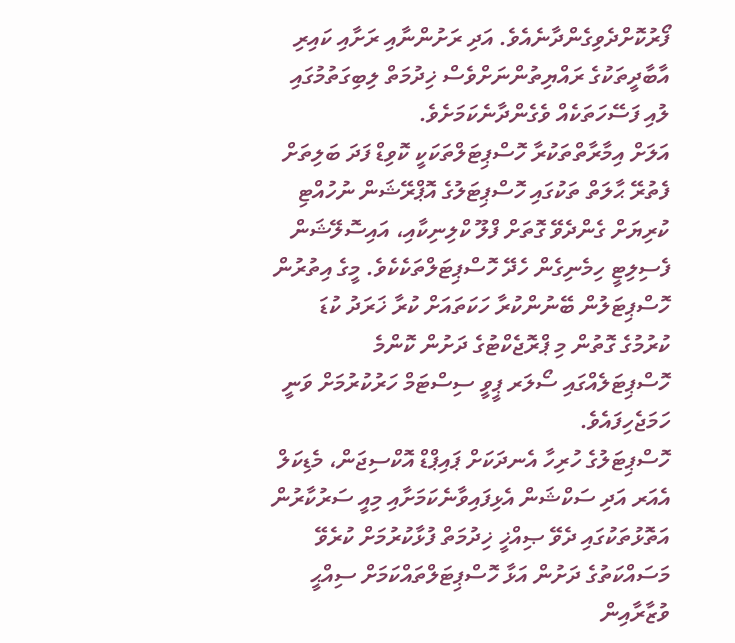ފޯރުކޮށްދެވިގެންދާނެއެވެ. އަދި ރަށުންނާއި ރަށާއި ކައިރި އާބާދީތަކުގެ ރައްޔިތުންނަށްވެސް ޚިދުމަތް ލިބިގަތުމުގައި ލުއި ފަސޭހަތަކެއް ވެގެންދާނެކަމަށެވެ.
އަލަށް އިމާރާތްތަކުރާ ހޮސްޕިޓަލްތަކަކީ ކޮވިޑް ފަދަ ބަލިތަށް ފެތުރޭ ޙާލަތް ތަކުގައި ހޮސްޕިޓަލުގެ އޮޕްރޭޝަން ނުހުއްޓި ކުރިޔަށް ގެންދެވޭ ގޮތަށް ފްލޫ ކްލިނިކާއި، އައިސޮލޭޝަން ފެސިލިޓީ ހިމެނިގެން ހެދޭ ހޮސްޕިޓަލްތަކެކެވެ. މީގެ އިތުރުން ހޮސްޕިޓަލުން ބޭނުންކުރާ ހަކަތައަށް ކުރާ ޚަރަދު ކުޑަ ކުރުމުގެ ގޮތުން މި ޕްރޮޖެކްޓުގެ ދަށުން ކޮންމެ ހޮސްޕިޓަލެއްގައި ސޯލަރ ޕީވީ ސިސްޓަމް ހަރުކުރުމަށް ވަނީ ހަމަޖެހިފައެވެ.
ހޮސްޕިޓަލުގެ ހުރިހާ އެނދަކަށް ޕައިޕްޑް އޮކްސިޖަން، މެޑިކަލް އެއަރ އަދި ސަކްޝަން އެޅިފައިވާނެކަމަށާއި މިއީ ސަރުކާރުން އަތޮޅުތަކުގައި ދެވޭ ޞިއްޚީ ޚިދުމަތް ފުޅާކުރުމަށް ކުރެވޭ މަސައްކަތުގެ ދަށުން އަޅާ ހޮސްޕިޓަލްތައްކަމަށް ސިއްޙީ ވުޒާރާއިން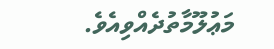މަޢުލޫމާތުދެއްވިއެވެ.